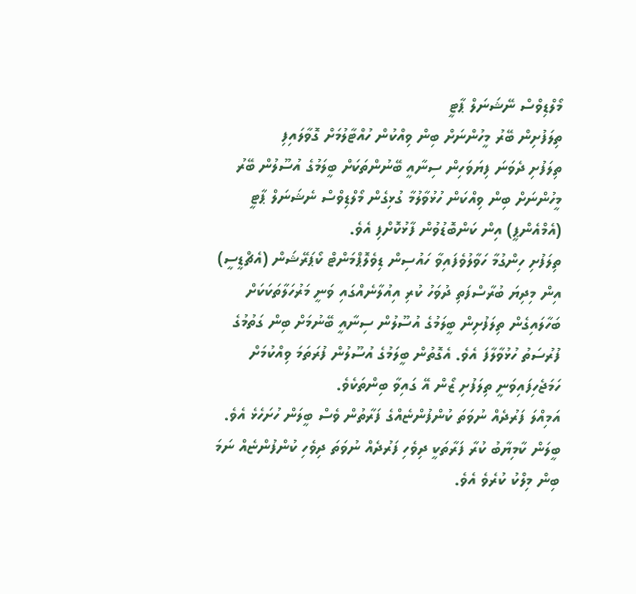މޯލްޑިވްސް ނޭޝަނަލް ޕާޓީ
ތިލަފުށިން ބޭރު މީހުންނަށް ބިން ވިއްކުން ހުއްޓާލުމަށް ގޮވާލައިފި
ތިލަފުށި ދެވަނަ ފިޔަވަހިން ސިނާއީ ބޭނުންތަކަށް ބީލަމުގެ އުސޫލުން ބޭރު މީހުންނަށް ބިން ވިއްކަން ހުޅުވާލުމާ ގުޅިގެން މޯލްޑިވްސް ނެޝަނަލް ޕާޓީ (އެމްއެންޕީ) އިން ކަންބޮޑުވުން ފާޅުކޮށްފި އެވެ.
ތިލަފުށި ހިންގުމާ ހަވާލުވެފައިވާ ހައުސިން ޑިވެލޮޕްމަންޓް ކޯޕަރޭޝަން (އެޗްޑީސީ) އިން މިދިޔަ ބުރާސްފަތި ދުވަހު ކުރި އިއުލާނެއްގައި ވަނީ މަރުހަލާތަކަކަށް ބަހާލައިގެން ތިލަފުށިން ބީލަމުގެ އުސޫލުން ސިނާއީ ބޭނުމަށް ބިން ގަތުމުގެ ފުރުސަތު ހުޅުވާލާފަ އެވެ. އެގޮތުން ބީލަމުގެ އުސޫލުން ފުރަތަމަ ވިއްކުމަށް ހަމަޖެހިފައިވަނީ ތިލަފުށި ޒޯން އޭ ގައިވާ ބިންތަކެވެ.
އަމިއްލަ ފަރުދެއް ނުވަތަ ކުންފުންޏެއްގެ ފަރާތުން ވެސް ބީލަން ހުށަހެޅެ އެވެ. ބީލަން ކާމިޔާބު ކުރާ ފަރާތަކީ ދިވެހި ފަރުދެއް ނުވަތަ ދިވެހި ކުންފުންޏެއް ނަމަ ބިން މިލްކު ކުރެވެ އެވެ.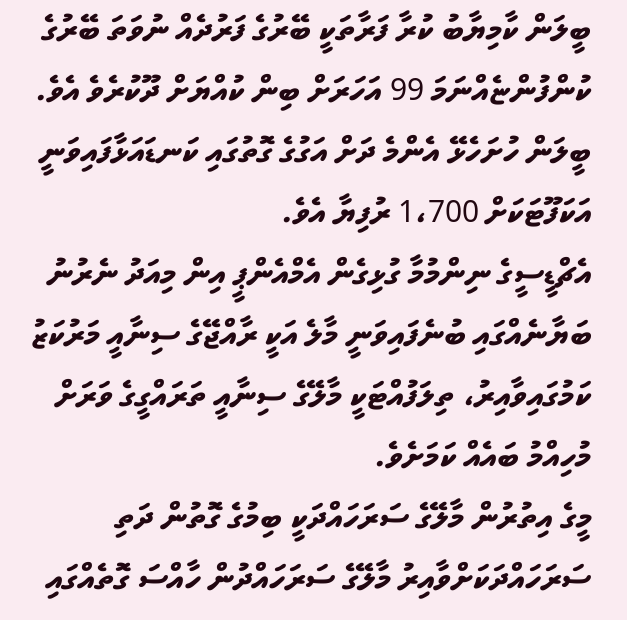ބީލަން ކާމިޔާބު ކުރާ ފަރާތަކީ ބޭރުގެ ފަރުދެއް ނުވަތަ ބޭރުގެ ކުންފުންޏެއްނަމަ 99 އަހަރަށް ބިން ކުއްޔަށް ދޫކުރެވެ އެވެ.
ބީލަން ހުށަހެޅޭ އެންމެ ދަށް އަގުގެ ގޮތުގައި ކަނޑައަޅާފައިވަނީ އަކަފޫޓަކަށް 1،700 ރުފިޔާ އެވެ.
އެޗްޑީސީގެ ނިންމުމާ ގުޅިގެން އެމްއެންޕީ އިން މިއަދު ނެރުނު ބަޔާނެއްގައި ބުނެފައިވަނީ މާލެ އަކީ ރާއްޖޭގެ ސިނާއީ މަރުކަޒު ކަމުގައިވާއިރު، ތިލަފުއްޓަކީ މާލޭގެ ސިނާއީ ތަރައްގީގެ ވަރަށް މުހިއްމު ބައެއް ކަމަށެވެ.
މީގެ އިތުރުން މާލޭގެ ސަރަހައްދަކީ ބިމުގެ ގޮތުން ދަތި ސަރަހައްދަކަށްވާއިރު މާލޭގެ ސަރަހައްދުން ހާއްސަ ގޮތެއްގައި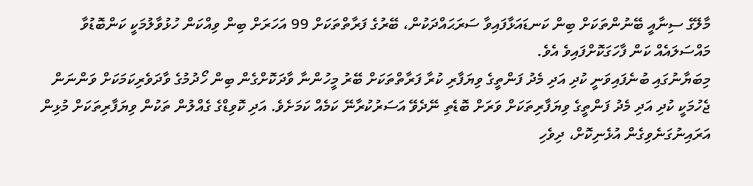މާލޭގެ ސިނާއީ ބޭނުންތަކަށް ބިން ކަނޑައަޅާފައިވާ ސަރަޙައްދަކުން، ބޭރުގެ ފަރާތްތަކަށް 99 އަހަރަށް ބިން ވިއްކަން ހުޅުވާލުމަކީ ކަންބޮޑުވާ މައްސަލައެއް ކަން ފާހަގަކޮށްފައިވެ އެވެ.
މިބަޔާނުގައި ބުނެފައިވަނީ ކުދި އަދި މެދު ފަންތީގެ ވިޔަފާރި ކުރާ ފަރާތްތަކަށް ބޭރު މީހުންނާ ވާދަކޮށްގެން ބިން ހޯދުމުގެ ވާދަވެރިކަމަކަށް ވަންނަން ޖެހުމަކީ ކުދި އަދި މެދު ފަންތީގެ ވިޔަފާރިތަކަށް ވަރަށް ބޮޑެތި ނޭދެވޭ އަސަރުކުރާނޭ ކަމެއް ކަމަށެވެ. އަދި ކޮވިޑްގެ ގެއްލުން ތަކުން ވިޔަފާރިތަކަށް މުޅިން އަރައިނުގަނެވިގެން އުޅެނިކޮށް، ދިވެހި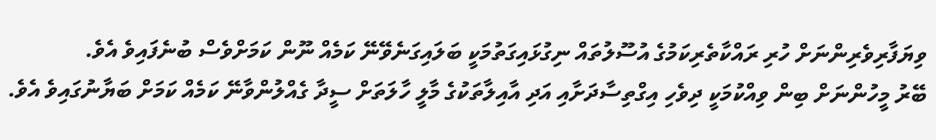ވިޔަފާރިވެރިންނަށް ހުރި ރައްކާތެރިކަމުގެ އުސޫލުތައް ނިގުޅައިގަތުމަކީ ބަލައިގަނެވޭނޭ ކަމެއް ނޫން ކަމަށްވެސް ބުނެފައިވެ އެވެ.
ބޭރު މީހުންނަށް ބިން ވިއްކުމަކީ ދިވެހި އިގްތިސާދަށާއި އަދި އާއިލާތަކުގެ މާލީ ހާލަތަށް ސީދާ ގެއްލުންވާނޭ ކަމެއް ކަމަށް ބަޔާނުގައިވެ އެވެ.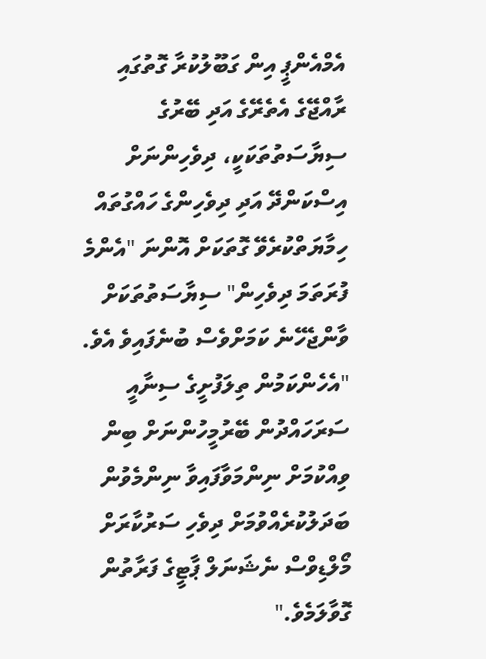އެމްއެންޕީ އިން ގަބޫލުކުރާ ގޮތުގައި ރާއްޖޭގެ އެތެރޭގެ އަދި ބޭރުގެ ސިޔާސަތުތަކަކީ، ދިވެހިންނަށް އިސްކަންދޭ އަދި ދިވެހިންގެ ހައްގުތައް ހިމާޔަތްކުރެވޭ ގޮތަކަށް އޮންނަ "އެންމެ ފުރަތަމަ ދިވެހިން" ސިޔާސަތުތަކަށް ވާންޖެހޭނެ ކަމަށްވެސް ބުނެފައިވެ އެވެ.
"އެހެންކަމުން ތިލަފުށީގެ ސިނާއީ ސަރަހައްދުން ބޭރުމީހުންނަށް ބިން ވިއްކުމަށް ނިންމަވާފައިވާ ނިންމެވުން ބަދަލުކުރެއްވުމަށް ދިވެހި ސަރުކާރަށް މޯލްޑިވްސް ނެޝަނަލް ޕާޓީގެ ފަރާތުން ގޮވާލަމެވެ."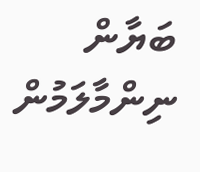ބަޔާން ނިންމާލަމުން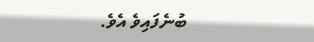ބުނެފައިވެ އެވެ.